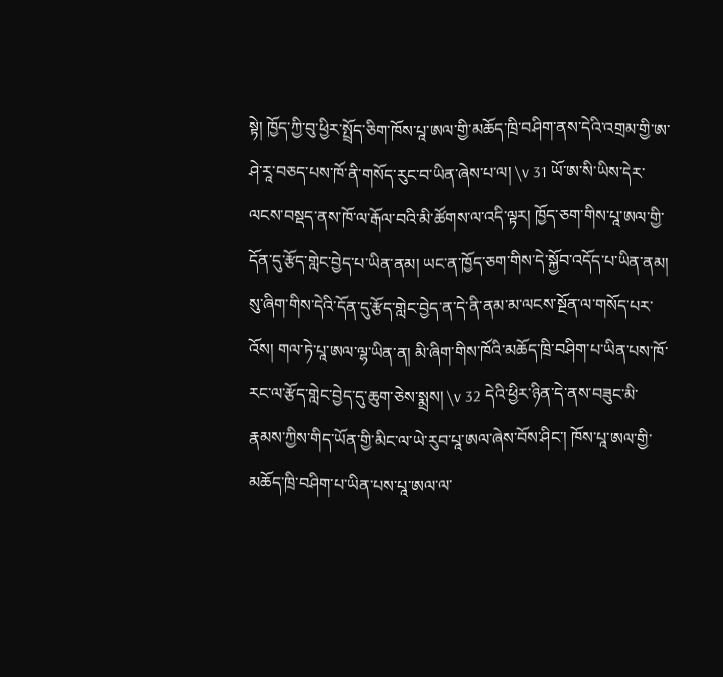སྟེ། ཁྱོད་ཀྱི་བུ་ཕྱིར་སྤྲོད་ཅིག་ཁོས་པཱ་ཨལ་གྱི་མཆོད་ཁྲི་བཤིག་ནས་དེའི་འགྲམ་གྱི་ཨ་ཤེ་རཱ་བཅད་པས་ཁོ་ནི་གསོད་རུང་བ་ཡིན་ཞེས་པ་ལ། \v 31 ཡོ་ཨ་སི་ཡིས་དེར་ལངས་བསྡད་ནས་ཁོ་ལ་རྒོལ་བའི་མི་ཚོགས་ལ་འདི་ལྟར། ཁྱོད་ཅག་གིས་པཱ་ཨལ་གྱི་དོན་དུ་རྩོད་གླེང་བྱེད་པ་ཡིན་ནམ། ཡང་ན་ཁྱོད་ཅག་གིས་དེ་སྐྱོབ་འདོད་པ་ཡིན་ནམ། སུ་ཞིག་གིས་དེའི་དོན་དུ་རྩོད་གླེང་བྱེད་ན་དེ་ནི་ནམ་མ་ལངས་སྔོན་ལ་གསོད་པར་འོས། གལ་ཏེ་པཱ་ཨལ་ལྷ་ཡིན་ན། མི་ཞིག་གིས་ཁོའི་མཆོད་ཁྲི་བཤིག་པ་ཡིན་པས་ཁོ་རང་ལ་རྩོད་གླེང་བྱེད་དུ་ཆུག་ཅེས་སྨྲས། \v 32 དེའི་ཕྱིར་ཉིན་དེ་ནས་བཟུང་མི་རྣམས་ཀྱིས་གིད་ཡོན་གྱི་མིང་ལ་ཡེ་རུབ་པཱ་ཨལ་ཞེས་བོས་ཤིང་། ཁོས་པཱ་ཨལ་གྱི་མཆོད་ཁྲི་བཤིག་པ་ཡིན་པས་པཱ་ཨལ་ལ་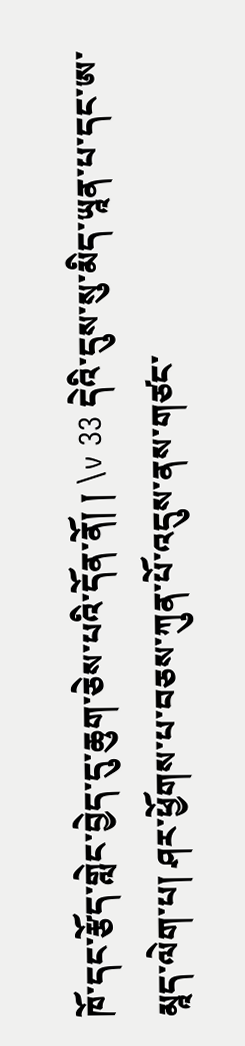ཁོ་དང་རྩོད་གླེང་བྱེད་དུ་ཆུག་ཅེས་པའི་དོན་ནོ། ། \v 33 དེའི་དུས་སུ་མིད་ཡཱན་པ་དང་ཨ་མཱད་ལེག་པ། ཤར་ཕྱོགས་པ་བཅས་ཀུན་པོ་འདུས་ནས་གཙང་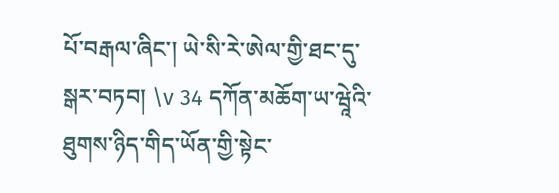པོ་བརྒལ་ཞིང་། ཡེ་སི་རེ་ཨེལ་གྱི་ཐང་དུ་སྒར་བཏབ། \v 34 དཀོན་མཆོག་ཡ་ཝཱེའི་ཐུགས་ཉིད་གིད་ཡོན་གྱི་སྟེང་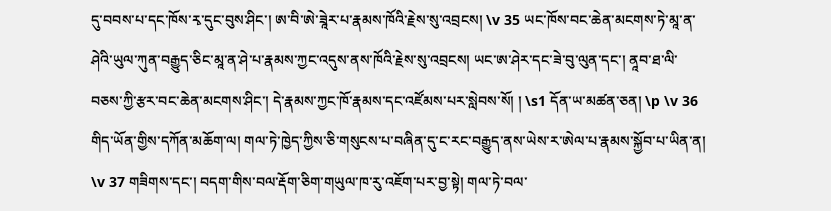དུ་བབས་པ་དང་ཁོས་རྭ་དུང་བུས་ཤིང་། ཨ་བི་ཨེ་ཟཱེར་པ་རྣམས་ཁོའི་རྗེས་སུ་འབྲངས། \v 35 ཡང་ཁོས་བང་ཆེན་མངགས་ཏེ་མཱ་ན་ཤེའི་ཡུལ་ཀུན་བརྒྱུད་ཅིང་མཱ་ན་ཤེ་པ་རྣམས་ཀྱང་འདུས་ནས་ཁོའི་རྗེས་སུ་འབྲངས། ཡང་ཨ་ཤེར་དང་ཟེ་བུ་ལུན་དང་། ནཱབ་ཐ་ལི་བཅས་ཀྱི་རྩར་བང་ཆེན་མངགས་ཤིང་། དེ་རྣམས་ཀྱང་ཁོ་རྣམས་དང་འཛོམས་པར་སླེབས་སོ། ། \s1 དོན་ཡ་མཚན་ཅན། \p \v 36 གིད་ཡོན་གྱིས་དཀོན་མཆོག་ལ། གལ་ཏེ་ཁྱེད་ཀྱིས་ཅི་གསུངས་པ་བཞིན་དུ་ང་རང་བརྒྱུད་ནས་ཡེས་ར་ཨེལ་པ་རྣམས་སྐྱོབ་པ་ཡིན་ན། \v 37 གཟིགས་དང་། བདག་གིས་བལ་རྡོག་ཅིག་གཡུལ་ཁ་རུ་འཇོག་པར་བྱ་སྟེ། གལ་ཏེ་བལ་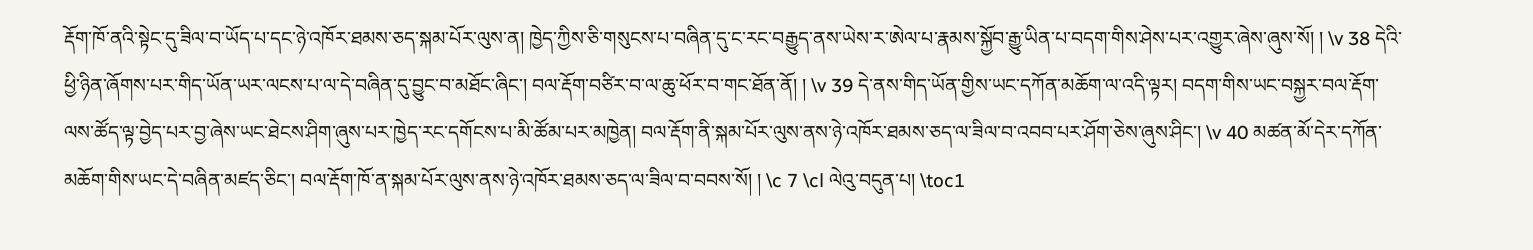རྡོག་ཁོ་ནའི་སྟེང་དུ་ཟིལ་བ་ཡོད་པ་དང་ཉེ་འཁོར་ཐམས་ཅད་སྐམ་པོར་ལུས་ན། ཁྱེད་ཀྱིས་ཅི་གསུངས་པ་བཞིན་དུ་ང་རང་བརྒྱུད་ནས་ཡེས་ར་ཨེལ་པ་རྣམས་སྐྱོབ་རྒྱུ་ཡིན་པ་བདག་གིས་ཤེས་པར་འགྱུར་ཞེས་ཞུས་སོ། ། \v 38 དེའི་ཕྱི་ཉིན་ཞོགས་པར་གིད་ཡོན་ཡར་ལངས་པ་ལ་དེ་བཞིན་དུ་བྱུང་བ་མཐོང་ཞིང་། བལ་རྡོག་བཙིར་བ་ལ་ཆུ་ཕོར་བ་གང་ཐོན་ནོ། ། \v 39 དེ་ནས་གིད་ཡོན་གྱིས་ཡང་དཀོན་མཆོག་ལ་འདི་ལྟར། བདག་གིས་ཡང་བསྐྱར་བལ་རྡོག་ལས་ཚོད་ལྟ་བྱེད་པར་བྱ་ཞེས་ཡང་ཐེངས་ཤིག་ཞུས་པར་ཁྱེད་རང་དགོངས་པ་མི་ཚོམ་པར་མཁྱེན། བལ་རྡོག་ནི་སྐམ་པོར་ལུས་ནས་ཉེ་འཁོར་ཐམས་ཅད་ལ་ཟིལ་བ་འབབ་པར་ཤོག་ཅེས་ཞུས་ཤིང་། \v 40 མཚན་མོ་དེར་དཀོན་མཆོག་གིས་ཡང་དེ་བཞིན་མཛད་ཅིང་། བལ་རྡོག་ཁོ་ན་སྐམ་པོར་ལུས་ནས་ཉེ་འཁོར་ཐམས་ཅད་ལ་ཟིལ་བ་བབས་སོ། ། \c 7 \cl ལེའུ་བདུན་པ། \toc1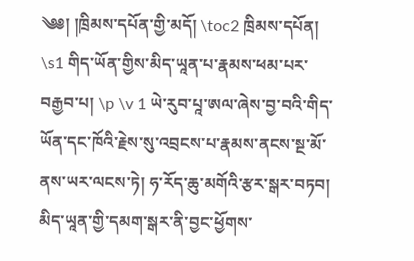༄༅། །ཁྲིམས་དཔོན་གྱི་མདོ། \toc2 ཁྲིམས་དཔོན། \s1 གིད་ཡོན་གྱིས་མིད་ཡཱན་པ་རྣམས་ཕམ་པར་བརྒྱབ་པ། \p \v 1 ཡེ་རུབ་པཱ་ཨལ་ཞེས་བྱ་བའི་གིད་ཡོན་དང་ཁོའི་རྗེས་སུ་འབྲངས་པ་རྣམས་ནངས་སྔ་མོ་ནས་ཡར་ལངས་ཏེ། ཧ་རོད་ཆུ་མགོའི་རྩར་སྒར་བཏབ། མིད་ཡཱན་གྱི་དམག་སྒར་ནི་བྱང་ཕྱོགས་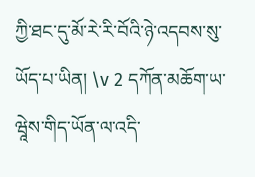ཀྱི་ཐང་དུ་མོ་རེ་རི་བོའི་ཉེ་འདབས་སུ་ཡོད་པ་ཡིན། \v 2 དཀོན་མཆོག་ཡ་ཝཱེས་གིད་ཡོན་ལ་འདི་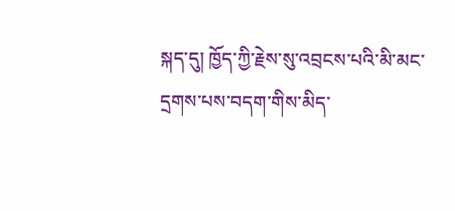སྐད་དུ། ཁྱོད་ཀྱི་རྗེས་སུ་འབྲངས་པའི་མི་མང་དྲགས་པས་བདག་གིས་མིད་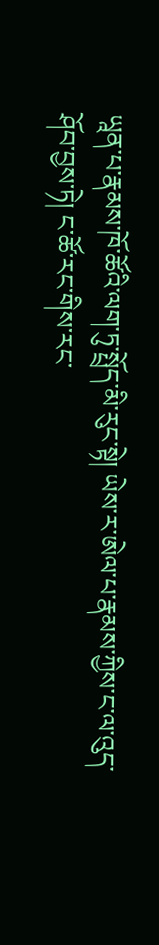ཡཱན་པ་རྣམས་ཁོ་ཚོའི་ལག་ཏུ་སྤྲོད་མི་རུང་སྟེ། ཡེས་ར་ཨེལ་པ་རྣམས་ཀྱིས་ང་ལ་འུད་ཤོབ་བྱས་ཏེ། ང་ཚོ་རང་གིས་རང་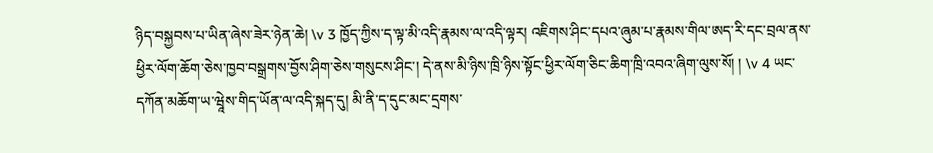ཉིད་བསྐྱབས་པ་ཡིན་ཞེས་ཟེར་ཉེན་ཆེ། \v 3 ཁྱོད་ཀྱིས་ད་ལྟ་མི་འདི་རྣམས་ལ་འདི་ལྟར། འཇིགས་ཤིང་དཔའ་ཞུམ་པ་རྣམས་གིལ་ཨད་རི་དང་བྲལ་ནས་ཕྱིར་ལོག་ཆོག་ཅེས་ཁྱབ་བསྒྲགས་བྱོས་ཤིག་ཅེས་གསུངས་ཤིང་། དེ་ནས་མི་ཉིས་ཁྲི་ཉིས་སྟོང་ཕྱིར་ལོག་ཅིང་ཆིག་ཁྲི་འབའ་ཞིག་ལུས་སོ། ། \v 4 ཡང་དཀོན་མཆོག་ཡ་ཝཱེས་གིད་ཡོན་ལ་འདི་སྐད་དུ། མི་ནི་ད་དུང་མང་དྲགས་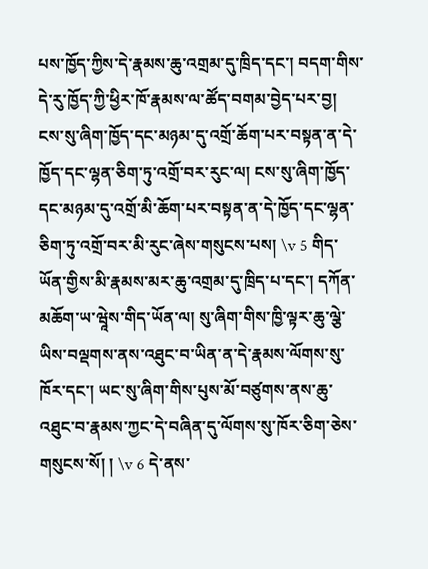པས་ཁྱོད་ཀྱིས་དེ་རྣམས་ཆུ་འགྲམ་དུ་ཁྲིད་དང་། བདག་གིས་དེ་རུ་ཁྱོད་ཀྱི་ཕྱིར་ཁོ་རྣམས་ལ་ཚོད་བགམ་བྱེད་པར་བྱ། ངས་སུ་ཞིག་ཁྱོད་དང་མཉམ་དུ་འགྲོ་ཆོག་པར་བསྟན་ན་དེ་ཁྱོད་དང་ལྷན་ཅིག་ཏུ་འགྲོ་བར་རུང་ལ། ངས་སུ་ཞིག་ཁྱོད་དང་མཉམ་དུ་འགྲོ་མི་ཆོག་པར་བསྟན་ན་དེ་ཁྱོད་དང་ལྷན་ཅིག་ཏུ་འགྲོ་བར་མི་རུང་ཞེས་གསུངས་པས། \v 5 གིད་ཡོན་གྱིས་མི་རྣམས་མར་ཆུ་འགྲམ་དུ་ཁྲིད་པ་དང་། དཀོན་མཆོག་ཡ་ཝཱེས་གིད་ཡོན་ལ། སུ་ཞིག་གིས་ཁྱི་ལྟར་ཆུ་ལྕེ་ཡིས་བལྡགས་ནས་འཐུང་བ་ཡིན་ན་དེ་རྣམས་ལོགས་སུ་ཁོར་དང་། ཡང་སུ་ཞིག་གིས་པུས་མོ་བཙུགས་ནས་ཆུ་འཐུང་བ་རྣམས་ཀྱང་དེ་བཞིན་དུ་ལོགས་སུ་ཁོར་ཅིག་ཅེས་གསུངས་སོ། ། \v 6 དེ་ནས་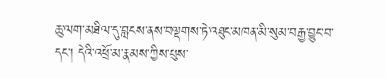ཆུ་ལག་མཐིལ་དུ་བླངས་ནས་བལྡགས་ཏེ་འཐུང་མཁན་མི་སུམ་བརྒྱ་བྱུང་བ་དང་། དེའི་འཕྲོ་མ་རྣམས་ཀྱིས་པུས་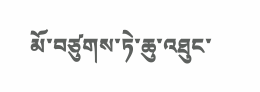མོ་བཙུགས་ཏེ་ཆུ་འཐུང་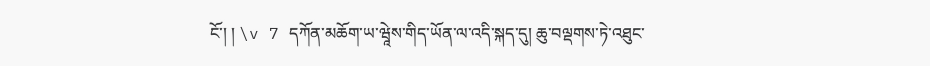ངོ་། ། \v 7 དཀོན་མཆོག་ཡ་ཝཱེས་གིད་ཡོན་ལ་འདི་སྐད་དུ། ཆུ་བལྡགས་ཏེ་འཐུང་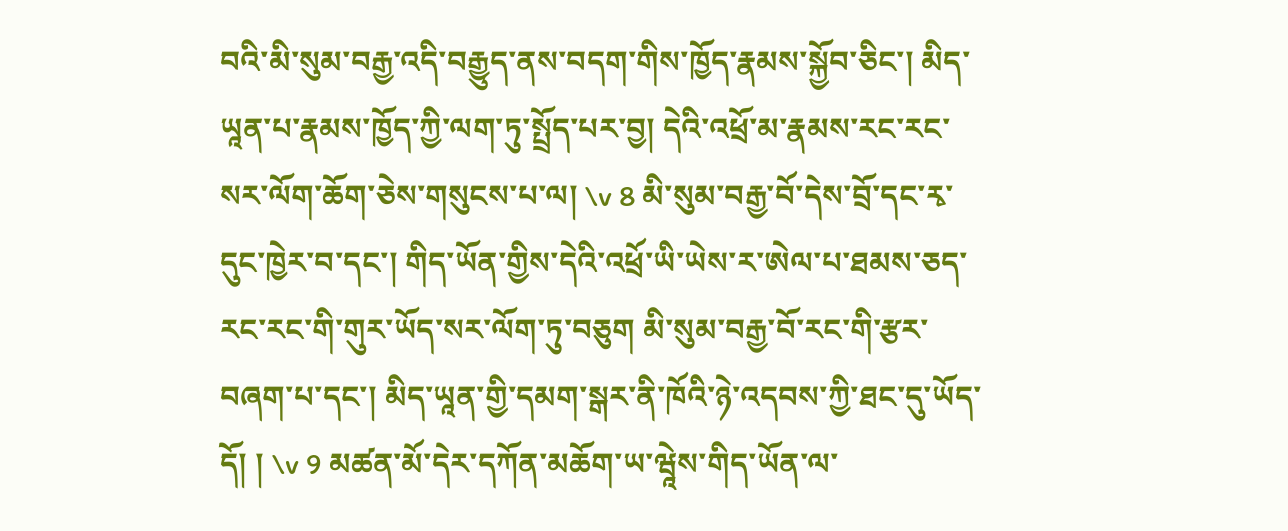བའི་མི་སུམ་བརྒྱ་འདི་བརྒྱུད་ནས་བདག་གིས་ཁྱོད་རྣམས་སྐྱོབ་ཅིང་། མིད་ཡཱན་པ་རྣམས་ཁྱོད་ཀྱི་ལག་ཏུ་སྤྲོད་པར་བྱ། དེའི་འཕྲོ་མ་རྣམས་རང་རང་སར་ལོག་ཆོག་ཅེས་གསུངས་པ་ལ། \v 8 མི་སུམ་བརྒྱ་བོ་དེས་བྲོ་དང་རྭ་དུང་ཁྱེར་བ་དང་། གིད་ཡོན་གྱིས་དེའི་འཕྲོ་ཡི་ཡེས་ར་ཨེལ་པ་ཐམས་ཅད་རང་རང་གི་གུར་ཡོད་སར་ལོག་ཏུ་བཅུག མི་སུམ་བརྒྱ་བོ་རང་གི་རྩར་བཞག་པ་དང་། མིད་ཡཱན་གྱི་དམག་སྒར་ནི་ཁོའི་ཉེ་འདབས་ཀྱི་ཐང་དུ་ཡོད་དོ། ། \v 9 མཚན་མོ་དེར་དཀོན་མཆོག་ཡ་ཝཱེས་གིད་ཡོན་ལ་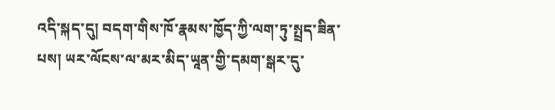འདི་སྐད་དུ། བདག་གིས་ཁོ་རྣམས་ཁྱོད་ཀྱི་ལག་ཏུ་སྤྲད་ཟིན་པས། ཡར་ལོངས་ལ་མར་མིད་ཡཱན་གྱི་དམག་སྒར་དུ་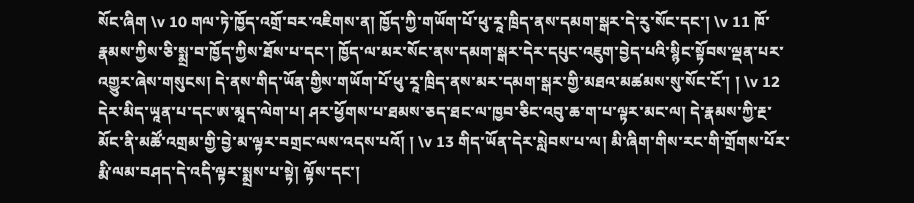སོང་ཞིག \v 10 གལ་ཏེ་ཁྱོད་འགྲོ་བར་འཇིགས་ན། ཁྱོད་ཀྱི་གཡོག་པོ་ཕུ་རཱ་ཁྲིད་ནས་དམག་སྒར་དེ་རུ་སོང་དང་། \v 11 ཁོ་རྣམས་ཀྱིས་ཅི་སྨྲ་བ་ཁྱོད་ཀྱིས་ཐོས་པ་དང་། ཁྱོད་ལ་མར་སོང་ནས་དམག་སྒར་དེར་དཔུང་འཇུག་བྱེད་པའི་སྙིང་སྟོབས་ལྡན་པར་འགྱུར་ཞེས་གསུངས། དེ་ནས་གིད་ཡོན་གྱིས་གཡོག་པོ་ཕུ་རཱ་ཁྲིད་ནས་མར་དམག་སྒར་གྱི་མཐའ་མཚམས་སུ་སོང་ངོ་། ། \v 12 དེར་མིད་ཡཱན་པ་དང་ཨ་མཱད་ལེག་པ། ཤར་ཕྱོགས་པ་ཐམས་ཅད་ཐང་ལ་ཁྱབ་ཅིང་འབུ་ཆ་ག་པ་ལྟར་མང་ལ། དེ་རྣམས་ཀྱི་རྔ་མོང་ནི་མཚོ་འགྲམ་གྱི་བྱེ་མ་ལྟར་བགྲང་ལས་འདས་པའོ། ། \v 13 གིད་ཡོན་དེར་སླེབས་པ་ལ། མི་ཞིག་གིས་རང་གི་གྲོགས་པོར་རྨི་ལམ་བཤད་དེ་འདི་ལྟར་སྨྲས་པ་སྟེ། ལྟོས་དང་།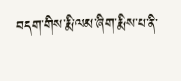བདག་གིས་རྨི་ལམ་ཞིག་རྨིས་པ་ནི་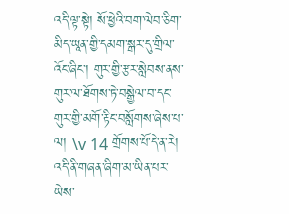འདི་ལྟ་སྟེ། སོ་ཕྱེའི་བག་ལེབ་ཅིག་མིད་ཡཱན་གྱི་དམག་སྒར་དུ་གྲིལ་འོང་ཞིང་། གུར་གྱི་རྩར་སླེབས་ནས་གུར་ལ་ཐོགས་ཏེ་བསྒྱེལ་བ་དང་གུར་གྱི་མགོ་རྟིང་བསློགས་ཞེས་པ་ལ། \v 14 གྲོགས་པོ་དེ་ན་རེ། འདི་ནི་གཞན་ཞིག་མ་ཡིན་པར་ཡེས་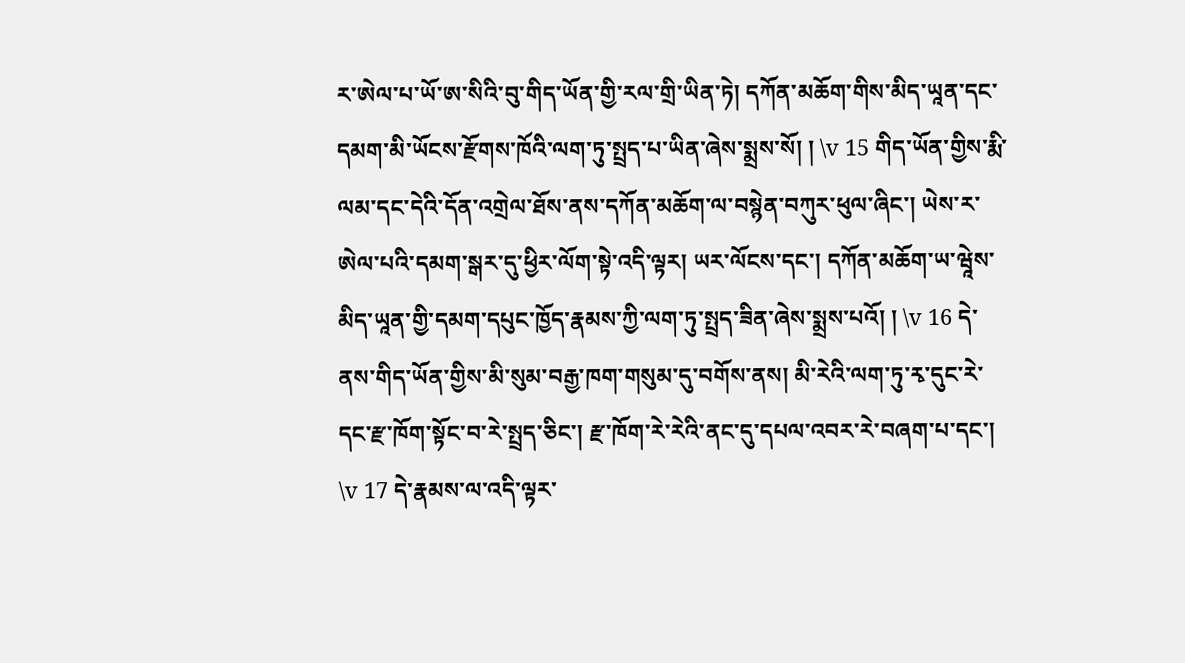ར་ཨེལ་པ་ཡོ་ཨ་སིའི་བུ་གིད་ཡོན་གྱི་རལ་གྲི་ཡིན་ཏེ། དཀོན་མཆོག་གིས་མིད་ཡཱན་དང་དམག་མི་ཡོངས་རྫོགས་ཁོའི་ལག་ཏུ་སྤྲད་པ་ཡིན་ཞེས་སྨྲས་སོ། ། \v 15 གིད་ཡོན་གྱིས་རྨི་ལམ་དང་དེའི་དོན་འགྲེལ་ཐོས་ནས་དཀོན་མཆོག་ལ་བསྙེན་བཀུར་ཕུལ་ཞིང་། ཡེས་ར་ཨེལ་པའི་དམག་སྒར་དུ་ཕྱིར་ལོག་སྟེ་འདི་ལྟར། ཡར་ལོངས་དང་། དཀོན་མཆོག་ཡ་ཝཱེས་མིད་ཡཱན་གྱི་དམག་དཔུང་ཁྱོད་རྣམས་ཀྱི་ལག་ཏུ་སྤྲད་ཟིན་ཞེས་སྨྲས་པའོ། ། \v 16 དེ་ནས་གིད་ཡོན་གྱིས་མི་སུམ་བརྒྱ་ཁག་གསུམ་དུ་བགོས་ནས། མི་རེའི་ལག་ཏུ་རྭ་དུང་རེ་དང་རྫ་ཁོག་སྟོང་བ་རེ་སྤྲད་ཅིང་། རྫ་ཁོག་རེ་རེའི་ནང་དུ་དཔལ་འབར་རེ་བཞག་པ་དང་། \v 17 དེ་རྣམས་ལ་འདི་ལྟར་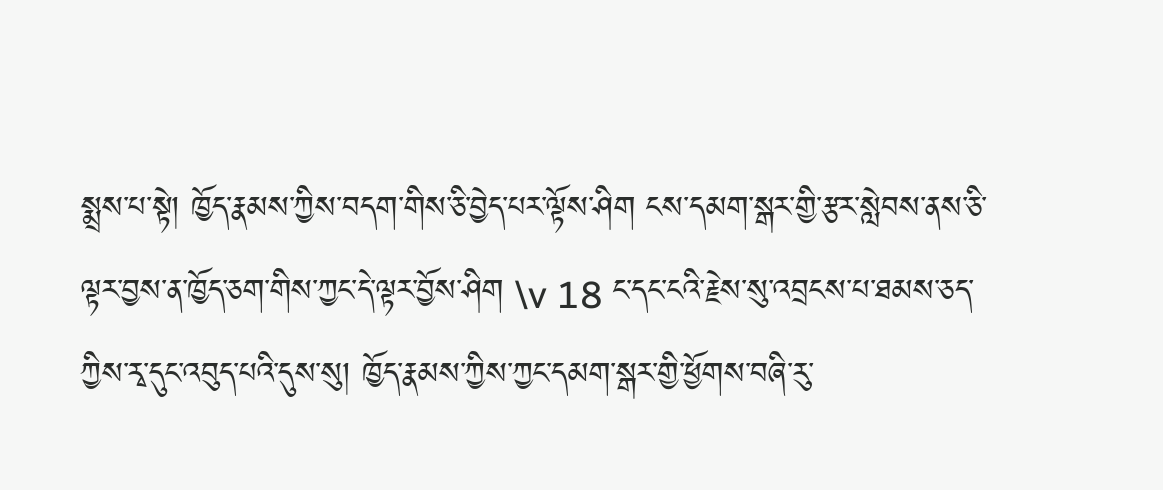སྨྲས་པ་སྟེ། ཁྱོད་རྣམས་ཀྱིས་བདག་གིས་ཅི་བྱེད་པར་ལྟོས་ཤིག ངས་དམག་སྒར་གྱི་རྩར་སླེབས་ནས་ཅི་ལྟར་བྱས་ན་ཁྱོད་ཅག་གིས་ཀྱང་དེ་ལྟར་བྱོས་ཤིག \v 18 ང་དང་ངའི་རྗེས་སུ་འབྲངས་པ་ཐམས་ཅད་ཀྱིས་རྭ་དུང་འབུད་པའི་དུས་སུ། ཁྱོད་རྣམས་ཀྱིས་ཀྱང་དམག་སྒར་གྱི་ཕྱོགས་བཞི་རུ་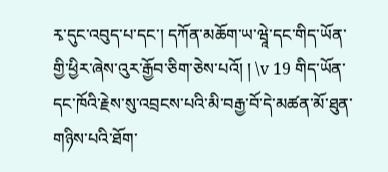རྭ་དུང་འབུད་པ་དང་། དཀོན་མཆོག་ཡ་ཝཱེ་དང་གིད་ཡོན་གྱི་ཕྱིར་ཞེས་འུར་རྒྱོབ་ཅིག་ཅེས་པའོ། ། \v 19 གིད་ཡོན་དང་ཁོའི་རྗེས་སུ་འབྲངས་པའི་མི་བརྒྱ་བོ་དེ་མཚན་མོ་ཐུན་གཉིས་པའི་ཐོག་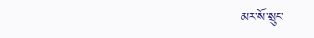མར་སོ་སྲུང་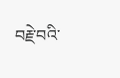བརྗེ་བའི་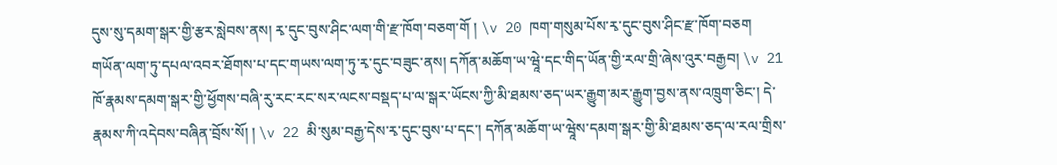དུས་སུ་དམག་སྒར་གྱི་རྩར་སླེབས་ནས། རྭ་དུང་བུས་ཤིང་ལག་གི་རྫ་ཁོག་བཅག་གོ ། \v 20 ཁག་གསུམ་པོས་རྭ་དུང་བུས་ཤིང་རྫ་ཁོག་བཅག གཡོན་ལག་ཏུ་དཔལ་འབར་ཐོགས་པ་དང་གཡས་ལག་ཏུ་རྭ་དུང་བཟུང་ནས། དཀོན་མཆོག་ཡ་ཝཱེ་དང་གིད་ཡོན་གྱི་རལ་གྲི་ཞེས་འུར་བརྒྱབ། \v 21 ཁོ་རྣམས་དམག་སྒར་གྱི་ཕྱོགས་བཞི་རུ་རང་རང་སར་ལངས་བསྡད་པ་ལ་སྒར་ཡོངས་ཀྱི་མི་ཐམས་ཅད་ཡར་རྒྱུག་མར་རྒྱུག་བྱས་ནས་འཁྲུག་ཅིང་། དེ་རྣམས་ཀི་འདེབས་བཞིན་བྲོས་སོ། ། \v 22 མི་སུམ་བརྒྱ་དེས་རྭ་དུང་བུས་པ་དང་། དཀོན་མཆོག་ཡ་ཝཱེས་དམག་སྒར་གྱི་མི་ཐམས་ཅད་ལ་རལ་གྲིས་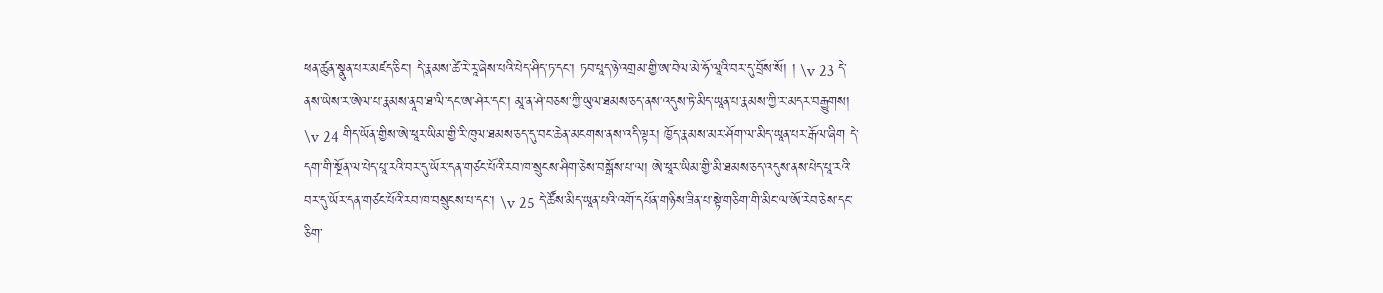ཕན་ཚུན་སྣུན་པར་མཛད་ཅིང་། དེ་རྣམས་ཚེ་རེ་རཱ་ཞེས་པའི་པེད་ཤིད་ཏ་དང་། ཏབ་པཱད་ཉེ་འགྲམ་གྱི་ཨ་བེལ་མེ་ཧོ་ལཱའི་བར་དུ་བྲོས་སོ། ། \v 23 དེ་ནས་ཡེས་ར་ཨེལ་པ་རྣམས་ནཱབ་ཐ་ལི་དང་ཨ་ཤེར་དང་། མཱ་ན་ཤེ་བཅས་ཀྱི་ཡུལ་ཐམས་ཅད་ནས་འདུས་ཏེ་མིད་ཡཱན་པ་རྣམས་ཀྱི་ར་མདར་བརྒྱུགས། \v 24 གིད་ཡོན་གྱིས་ཨེ་ཕཱར་ཡིམ་གྱི་རི་ཁུལ་ཐམས་ཅད་དུ་བང་ཆེན་མངགས་ནས་འདི་ལྟར། ཁྱོད་རྣམས་མར་ཤོག་ལ་མིད་ཡཱན་པར་རྒོལ་ཞིག དེ་དག་གི་སྔོན་ལ་པེད་པཱ་རའི་བར་དུ་ཡོར་དན་གཙང་པོའི་རབ་ཁ་སྲུངས་ཤིག་ཅེས་བསྒོས་པ་ལ། ཨེ་ཕཱར་ཡིམ་གྱི་མི་ཐམས་ཅད་འདུས་ནས་པེད་པཱ་རའི་བར་དུ་ཡོར་དན་གཙང་པོའི་རབ་ཁ་བསྲུངས་པ་དང་། \v 25 དེ་ཚོས་མིད་ཡཱན་པའི་འགོ་དཔོན་གཉིས་ཟིན་པ་སྟེ་གཅིག་གི་མིང་ལ་ཨོ་རེབ་ཅེས་དང་ཅིག་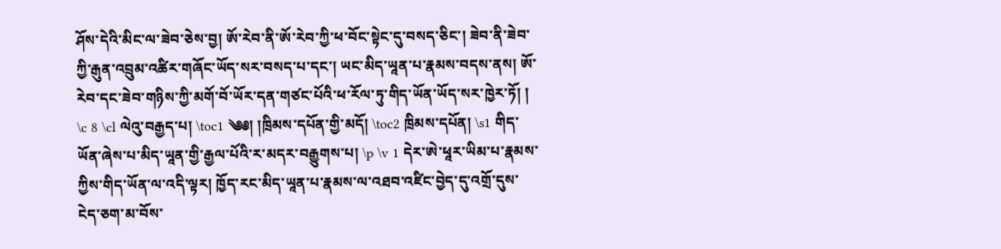ཤོས་དེའི་མིང་ལ་ཟེབ་ཅེས་བྱ། ཨོ་རེབ་ནི་ཨོ་རེབ་ཀྱི་ཕ་བོང་སྟེང་དུ་བསད་ཅིང་། ཟེབ་ནི་ཟེབ་ཀྱི་རྒུན་འབྲུམ་འཚིར་གཞོང་ཡོད་སར་བསད་པ་དང་། ཡང་མིད་ཡཱན་པ་རྣམས་བདས་ནས། ཨོ་རེབ་དང་ཟེབ་གཉིས་ཀྱི་མགོ་བོ་ཡོར་དན་གཙང་པོའི་ཕ་རོལ་ཏུ་གིད་ཡོན་ཡོད་སར་ཁྱེར་ཏོ། ། \c 8 \cl ལེའུ་བརྒྱད་པ། \toc1 ༄༅། །ཁྲིམས་དཔོན་གྱི་མདོ། \toc2 ཁྲིམས་དཔོན། \s1 གིད་ཡོན་ཞེས་པ་མིད་ཡཱན་གྱི་རྒྱལ་པོའི་ར་མདར་བརྒྱུགས་པ། \p \v 1 དེར་ཨེ་ཕཱར་ཡིམ་པ་རྣམས་ཀྱིས་གིད་ཡོན་ལ་འདི་ལྟར། ཁྱོད་རང་མིད་ཡཱན་པ་རྣམས་ལ་འཐབ་འཛིང་བྱེད་དུ་འགྲོ་དུས་ངེད་ཅག་མ་བོས་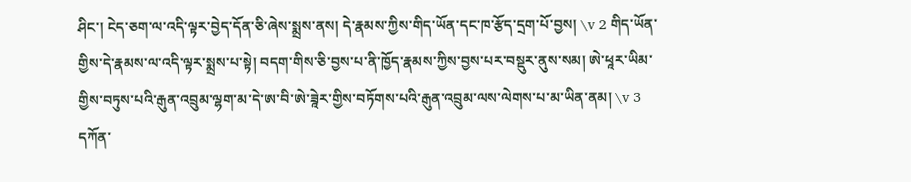ཤིང་། ངེད་ཅག་ལ་འདི་ལྟར་བྱེད་དོན་ཅི་ཞེས་སྨྲས་ནས། དེ་རྣམས་ཀྱིས་གིད་ཡོན་དང་ཁ་རྩོད་དྲག་པོ་བྱས། \v 2 གིད་ཡོན་གྱིས་དེ་རྣམས་ལ་འདི་ལྟར་སྨྲས་པ་སྟེ། བདག་གིས་ཅི་བྱས་པ་ནི་ཁྱོད་རྣམས་ཀྱིས་བྱས་པར་བསྡུར་ནུས་སམ། ཨེ་ཕཱར་ཡིམ་གྱིས་བཏུས་པའི་རྒུན་འབྲུམ་ལྷག་མ་དེ་ཨ་བི་ཨེ་ཟཱེར་གྱིས་བཏོགས་པའི་རྒུན་འབྲུམ་ལས་ལེགས་པ་མ་ཡིན་ནམ། \v 3 དཀོན་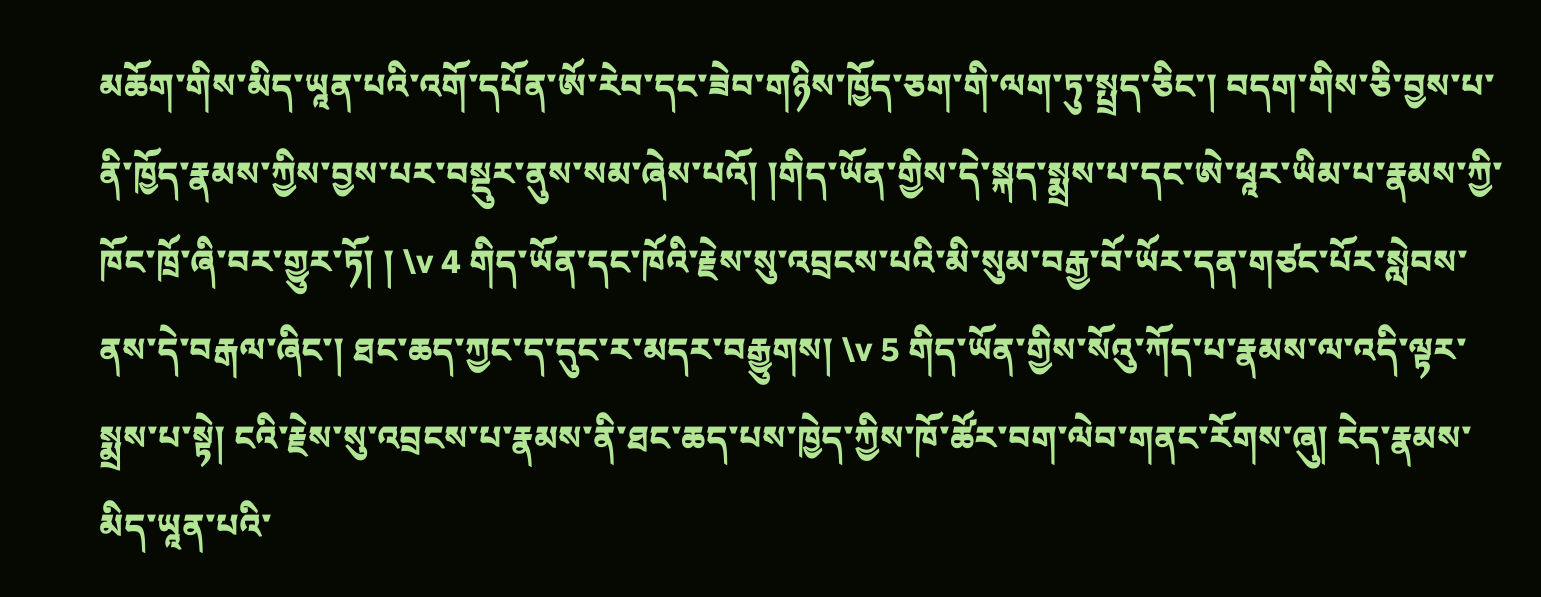མཆོག་གིས་མིད་ཡཱན་པའི་འགོ་དཔོན་ཨོ་རེབ་དང་ཟེབ་གཉིས་ཁྱོད་ཅག་གི་ལག་ཏུ་སྤྲད་ཅིང་། བདག་གིས་ཅི་བྱས་པ་ནི་ཁྱོད་རྣམས་ཀྱིས་བྱས་པར་བསྡུར་ནུས་སམ་ཞེས་པའོ། །གིད་ཡོན་གྱིས་དེ་སྐད་སྨྲས་པ་དང་ཨེ་ཕཱར་ཡིམ་པ་རྣམས་ཀྱི་ཁོང་ཁྲོ་ཞི་བར་གྱུར་ཏོ། ། \v 4 གིད་ཡོན་དང་ཁོའི་རྗེས་སུ་འབྲངས་པའི་མི་སུམ་བརྒྱ་བོ་ཡོར་དན་གཙང་པོར་སླེབས་ནས་དེ་བརྒལ་ཞིང་། ཐང་ཆད་ཀྱང་ད་དུང་ར་མདར་བརྒྱུགས། \v 5 གིད་ཡོན་གྱིས་སོའུ་ཀོད་པ་རྣམས་ལ་འདི་ལྟར་སྨྲས་པ་སྟེ། ངའི་རྗེས་སུ་འབྲངས་པ་རྣམས་ནི་ཐང་ཆད་པས་ཁྱེད་ཀྱིས་ཁོ་ཚོར་བག་ལེབ་གནང་རོགས་ཞུ། ངེད་རྣམས་མིད་ཡཱན་པའི་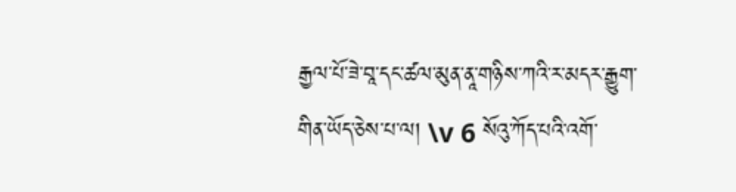རྒྱལ་པོ་ཟེ་བཱ་དང་ཚལ་མུན་ནཱ་གཉིས་ཀའི་ར་མདར་རྒྱུག་གིན་ཡོད་ཅེས་པ་ལ། \v 6 སོའུ་ཀོད་པའི་འགོ་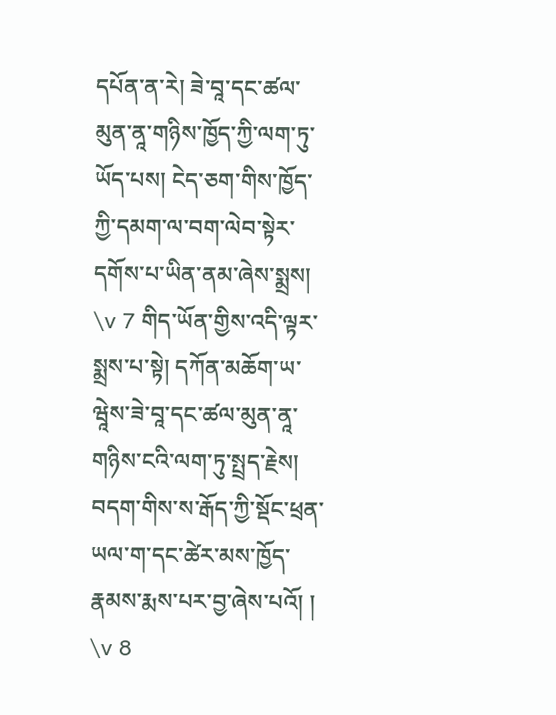དཔོན་ན་རེ། ཟེ་བཱ་དང་ཚལ་མུན་ནཱ་གཉིས་ཁྱོད་ཀྱི་ལག་ཏུ་ཡོད་པས། ངེད་ཅག་གིས་ཁྱོད་ཀྱི་དམག་ལ་བག་ལེབ་སྟེར་དགོས་པ་ཡིན་ནམ་ཞེས་སྨྲས། \v 7 གིད་ཡོན་གྱིས་འདི་ལྟར་སྨྲས་པ་སྟེ། དཀོན་མཆོག་ཡ་ཝཱེས་ཟེ་བཱ་དང་ཚལ་མུན་ནཱ་གཉིས་ངའི་ལག་ཏུ་སྤྲད་རྗེས། བདག་གིས་ས་རྒོད་ཀྱི་སྡོང་ཕྲན་ཡལ་ག་དང་ཚེར་མས་ཁྱོད་རྣམས་རྨས་པར་བྱ་ཞེས་པའོ། ། \v 8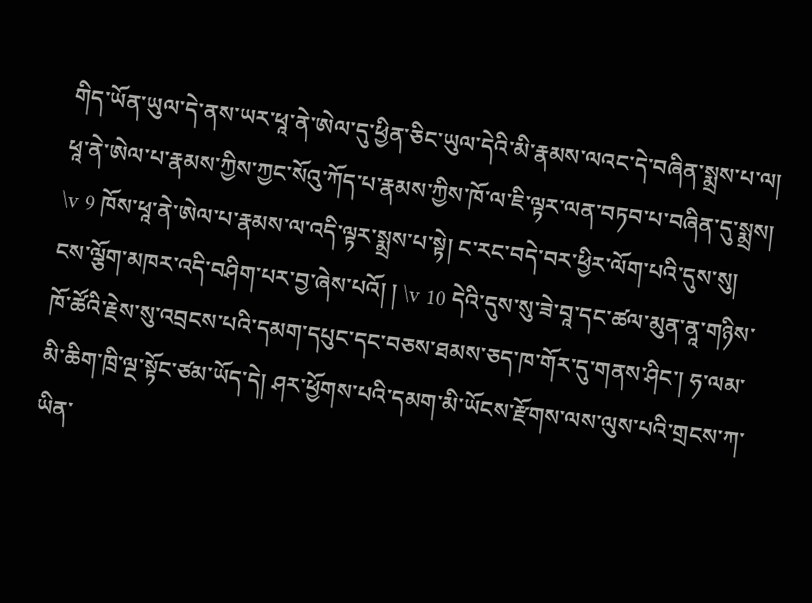གིད་ཡོན་ཡུལ་དེ་ནས་ཡར་ཕཱ་ནེ་ཨེལ་དུ་ཕྱིན་ཅིང་ཡུལ་དེའི་མི་རྣམས་ལའང་དེ་བཞིན་སྨྲས་པ་ལ། ཕཱ་ནེ་ཨེལ་པ་རྣམས་ཀྱིས་ཀྱང་སོའུ་ཀོད་པ་རྣམས་ཀྱིས་ཁོ་ལ་ཇི་ལྟར་ལན་བཏབ་པ་བཞིན་དུ་སྨྲས། \v 9 ཁོས་ཕཱ་ནེ་ཨེལ་པ་རྣམས་ལ་འདི་ལྟར་སྨྲས་པ་སྟེ། ང་རང་བདེ་བར་ཕྱིར་ལོག་པའི་དུས་སུ། ངས་ལྕོག་མཁར་འདི་བཤིག་པར་བྱ་ཞེས་པའོ། ། \v 10 དེའི་དུས་སུ་ཟེ་བཱ་དང་ཚལ་མུན་ནཱ་གཉིས་ཁོ་ཚོའི་རྗེས་སུ་འབྲངས་པའི་དམག་དཔུང་དང་བཅས་ཐམས་ཅད་ཁ་གོར་དུ་གནས་ཤིང་། ཧ་ལམ་མི་ཆིག་ཁྲི་ལྔ་སྟོང་ཙམ་ཡོད་དེ། ཤར་ཕྱོགས་པའི་དམག་མི་ཡོངས་རྫོགས་ལས་ལུས་པའི་གྲངས་ཀ་ཡིན་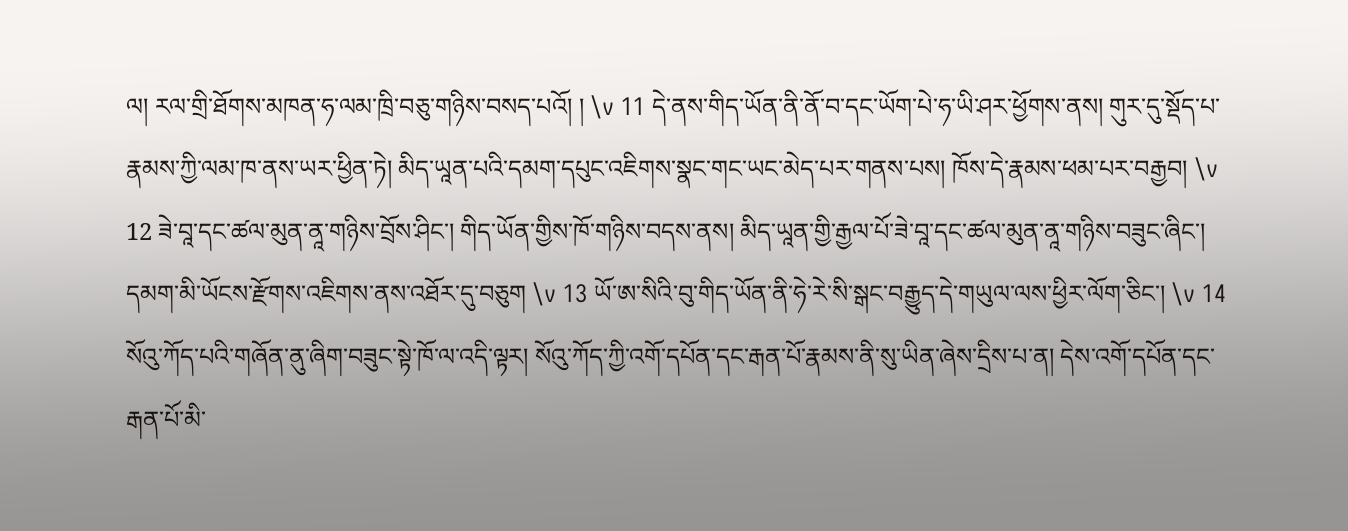ལ། རལ་གྲི་ཐོགས་མཁན་ཧ་ལམ་ཁྲི་བཅུ་གཉིས་བསད་པའོ། ། \v 11 དེ་ནས་གིད་ཡོན་ནི་ནོ་བ་དང་ཡོག་པེ་ཧ་ཡི་ཤར་ཕྱོགས་ནས། གུར་དུ་སྡོད་པ་རྣམས་ཀྱི་ལམ་ཁ་ནས་ཡར་ཕྱིན་ཏེ། མིད་ཡཱན་པའི་དམག་དཔུང་འཇིགས་སྣང་གང་ཡང་མེད་པར་གནས་པས། ཁོས་དེ་རྣམས་ཕམ་པར་བརྒྱབ། \v 12 ཟེ་བཱ་དང་ཚལ་མུན་ནཱ་གཉིས་བྲོས་ཤིང་། གིད་ཡོན་གྱིས་ཁོ་གཉིས་བདས་ནས། མིད་ཡཱན་གྱི་རྒྱལ་པོ་ཟེ་བཱ་དང་ཚལ་མུན་ནཱ་གཉིས་བཟུང་ཞིང་། དམག་མི་ཡོངས་རྫོགས་འཇིགས་ནས་འཐོར་དུ་བཅུག \v 13 ཡོ་ཨ་སིའི་བུ་གིད་ཡོན་ནི་ཧེ་རེ་སི་སྒང་བརྒྱུད་དེ་གཡུལ་ལས་ཕྱིར་ལོག་ཅིང་། \v 14 སོའུ་ཀོད་པའི་གཞོན་ནུ་ཞིག་བཟུང་སྟེ་ཁོ་ལ་འདི་ལྟར། སོའུ་ཀོད་ཀྱི་འགོ་དཔོན་དང་རྒན་པོ་རྣམས་ནི་སུ་ཡིན་ཞེས་དྲིས་པ་ན། དེས་འགོ་དཔོན་དང་རྒན་པོ་མི་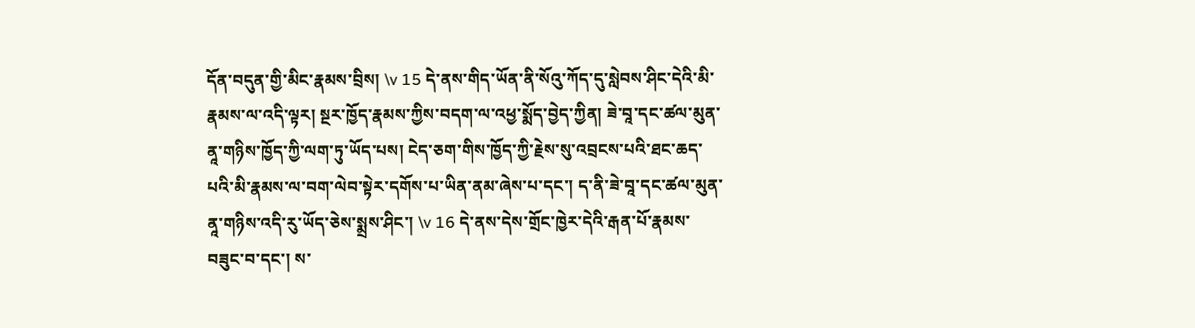དོན་བདུན་གྱི་མིང་རྣམས་བྲིས། \v 15 དེ་ནས་གིད་ཡོན་ནི་སོའུ་ཀོད་དུ་སླེབས་ཤིང་དེའི་མི་རྣམས་ལ་འདི་ལྟར། སྔར་ཁྱོད་རྣམས་ཀྱིས་བདག་ལ་འཕྱ་སྨོད་བྱེད་ཀྱིན། ཟེ་བཱ་དང་ཚལ་མུན་ནཱ་གཉིས་ཁྱོད་ཀྱི་ལག་ཏུ་ཡོད་པས། ངེད་ཅག་གིས་ཁྱོད་ཀྱི་རྗེས་སུ་འབྲངས་པའི་ཐང་ཆད་པའི་མི་རྣམས་ལ་བག་ལེབ་སྟེར་དགོས་པ་ཡིན་ནམ་ཞེས་པ་དང་། ད་ནི་ཟེ་བཱ་དང་ཚལ་མུན་ནཱ་གཉིས་འདི་རུ་ཡོད་ཅེས་སྨྲས་ཤིང་། \v 16 དེ་ནས་དེས་གྲོང་ཁྱེར་དེའི་རྒན་པོ་རྣམས་བཟུང་བ་དང་། ས་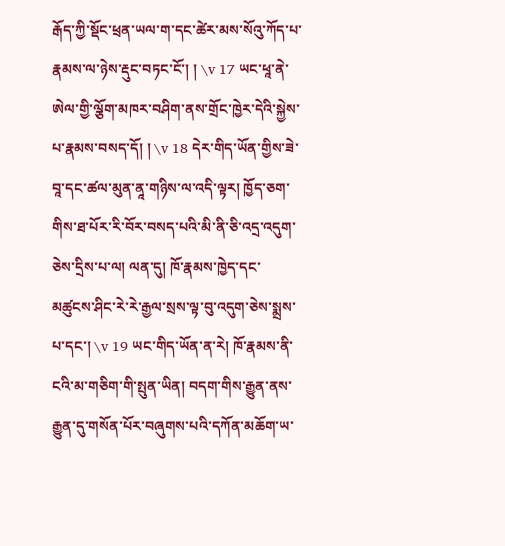རྒོད་ཀྱི་སྡོང་ཕྲན་ཡལ་ག་དང་ཚེར་མས་སོའུ་ཀོད་པ་རྣམས་ལ་ཉེས་རྡུང་བཏང་ངོ་། ། \v 17 ཡང་ཕཱ་ནེ་ཨེལ་གྱི་ལྕོག་མཁར་བཤིག་ནས་གྲོང་ཁྱེར་དེའི་སྐྱེས་པ་རྣམས་བསད་དོ། ། \v 18 དེར་གིད་ཡོན་གྱིས་ཟེ་བཱ་དང་ཚལ་མུན་ནཱ་གཉིས་ལ་འདི་ལྟར། ཁྱོད་ཅག་གིས་ཐ་པོར་རི་བོར་བསད་པའི་མི་ནི་ཅི་འདྲ་འདུག་ཅེས་དྲིས་པ་ལ། ལན་དུ། ཁོ་རྣམས་ཁྱེད་དང་མཚུངས་ཤིང་རེ་རེ་རྒྱལ་སྲས་ལྟ་བུ་འདུག་ཅེས་སྨྲས་པ་དང་། \v 19 ཡང་གིད་ཡོན་ན་རེ། ཁོ་རྣམས་ནི་ངའི་མ་གཅིག་གི་སྤུན་ཡིན། བདག་གིས་རྒྱུན་ནས་རྒྱུན་དུ་གསོན་པོར་བཞུགས་པའི་དཀོན་མཆོག་ཡ་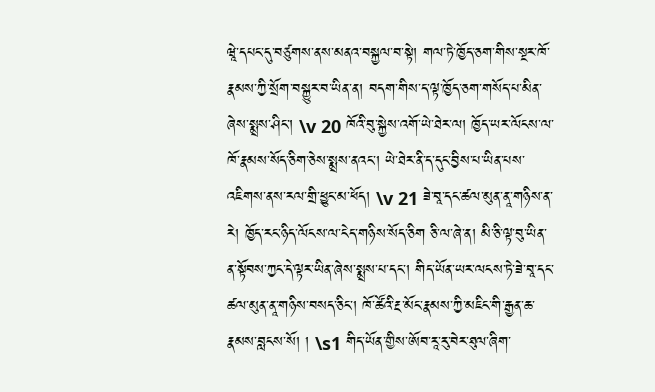ཝཱེ་དཔང་དུ་བཙུགས་ནས་མནའ་བསྐྱལ་བ་སྟེ། གལ་ཏེ་ཁྱོད་ཅག་གིས་སྔར་ཁོ་རྣམས་ཀྱི་སྲོག་བསྐྱུར་བ་ཡིན་ན། བདག་གིས་ད་ལྟ་ཁྱོད་ཅག་གསོད་པ་མིན་ཞེས་སྨྲས་ཤིང་། \v 20 ཁོའི་བུ་སྐྱེས་འགོ་ཡེ་ཐེར་ལ། ཁྱོད་ཡར་ལོངས་ལ་ཁོ་རྣམས་སོད་ཅིག་ཅེས་སྨྲས་ནའང་། ཡེ་ཐེར་ནི་ད་དུང་བྱིས་པ་ཡིན་པས་འཇིགས་ནས་རལ་གྲི་ཕྱུང་མ་ཕོད། \v 21 ཟེ་བཱ་དང་ཚལ་མུན་ནཱ་གཉིས་ན་རེ། ཁྱོད་རང་ཉིད་ལོངས་ལ་ངེད་གཉིས་སོད་ཅིག ཅི་ལ་ཞེ་ན། མི་ཅི་ལྟ་བུ་ཡིན་ན་སྟོབས་ཀྱང་དེ་ལྟར་ཡིན་ཞེས་སྨྲས་པ་དང་། གིད་ཡོན་ཡར་ལངས་ཏེ་ཟེ་བཱ་དང་ཚལ་མུན་ནཱ་གཉིས་བསད་ཅིང་། ཁོ་ཚོའི་རྔ་མོང་རྣམས་ཀྱི་མཇིང་གི་རྒྱན་ཆ་རྣམས་བླངས་སོ། ། \s1 གིད་ཡོན་གྱིས་ཨོབ་རཱ་རུ་བེར་ཐུལ་ཞིག་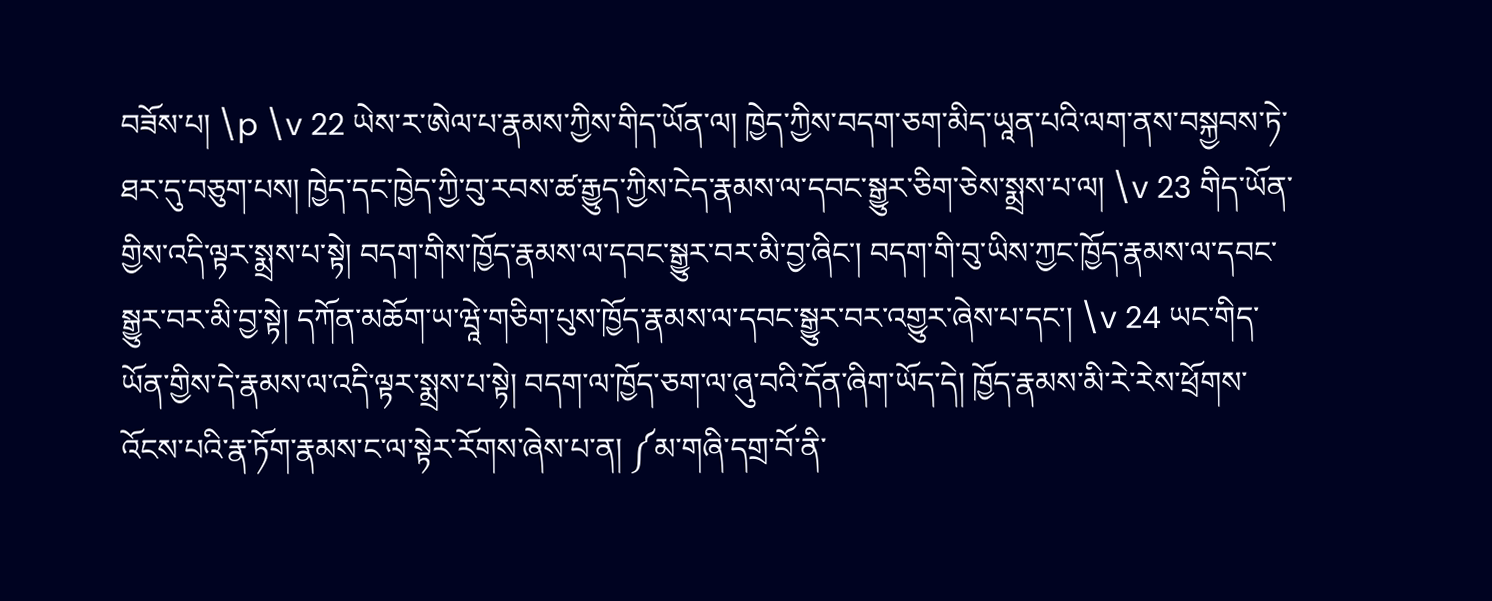བཟོས་པ། \p \v 22 ཡེས་ར་ཨེལ་པ་རྣམས་ཀྱིས་གིད་ཡོན་ལ། ཁྱེད་ཀྱིས་བདག་ཅག་མིད་ཡཱན་པའི་ལག་ནས་བསྐྱབས་ཏེ་ཐར་དུ་བཅུག་པས། ཁྱེད་དང་ཁྱེད་ཀྱི་བུ་རབས་ཚ་རྒྱུད་ཀྱིས་ངེད་རྣམས་ལ་དབང་སྒྱུར་ཅིག་ཅེས་སྨྲས་པ་ལ། \v 23 གིད་ཡོན་གྱིས་འདི་ལྟར་སྨྲས་པ་སྟེ། བདག་གིས་ཁྱོད་རྣམས་ལ་དབང་སྒྱུར་བར་མི་བྱ་ཞིང་། བདག་གི་བུ་ཡིས་ཀྱང་ཁྱོད་རྣམས་ལ་དབང་སྒྱུར་བར་མི་བྱ་སྟེ། དཀོན་མཆོག་ཡ་ཝཱེ་གཅིག་པུས་ཁྱོད་རྣམས་ལ་དབང་སྒྱུར་བར་འགྱུར་ཞེས་པ་དང་། \v 24 ཡང་གིད་ཡོན་གྱིས་དེ་རྣམས་ལ་འདི་ལྟར་སྨྲས་པ་སྟེ། བདག་ལ་ཁྱོད་ཅག་ལ་ཞུ་བའི་དོན་ཞིག་ཡོད་དེ། ཁྱོད་རྣམས་མི་རེ་རེས་ཕྲོགས་འོངས་པའི་རྣ་ཏོག་རྣམས་ང་ལ་སྟེར་རོགས་ཞེས་པ་ན། ༼མ་གཞི་དགྲ་བོ་ནི་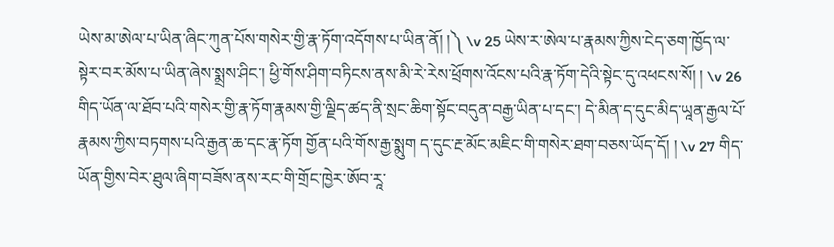ཡེས་མ་ཨེལ་པ་ཡིན་ཞིང་ཀུན་པོས་གསེར་གྱི་རྣ་ཏོག་འདོགས་པ་ཡིན་ནོ། །༽ \v 25 ཡེས་ར་ཨེལ་པ་རྣམས་ཀྱིས་ངེད་ཅག་ཁྱོད་ལ་སྟེར་བར་མོས་པ་ཡིན་ཞེས་སྨྲས་ཤིང་། ཕྱི་གོས་ཤིག་བཏིངས་ནས་མི་རེ་རེས་ཕྲོགས་འོངས་པའི་རྣ་ཏོག་དེའི་སྟེང་དུ་འཕངས་སོ། ། \v 26 གིད་ཡོན་ལ་ཐོབ་པའི་གསེར་གྱི་རྣ་ཏོག་རྣམས་གྱི་ལྗིད་ཚད་ནི་སྲང་ཆིག་སྟོང་བདུན་བརྒྱ་ཡིན་པ་དང་། དེ་མིན་ད་དུང་མིད་ཡཱན་རྒྱལ་པོ་རྣམས་ཀྱིས་བཏགས་པའི་རྒྱན་ཆ་དང་རྣ་ཏོག གྱོན་པའི་གོས་རྒྱ་སྨུག ད་དུང་རྔ་མོང་མཇིང་གི་གསེར་ཐག་བཅས་ཡོད་དོ། ། \v 27 གིད་ཡོན་གྱིས་བེར་ཐུལ་ཞིག་བཟོས་ནས་རང་གི་གྲོང་ཁྱེར་ཨོབ་རཱ་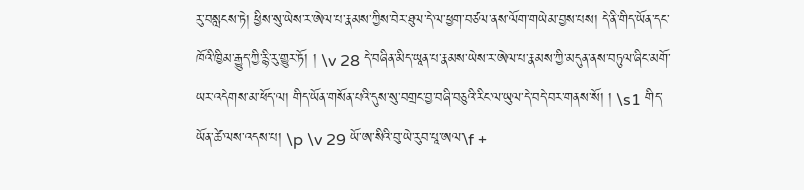རུ་བསླངས་ཏེ། ཕྱིས་སུ་ཡེས་ར་ཨེལ་པ་རྣམས་ཀྱིས་བེར་ཐུལ་དེ་ལ་ཕྱག་བཙལ་ནས་ལོག་གཡེམ་བྱས་པས། དེ་ནི་གིད་ཡོན་དང་ཁོའི་ཁྱིམ་རྒྱུད་ཀྱི་རྙི་རུ་གྱུར་ཏོ། ། \v 28 དེ་བཞིན་མིད་ཡཱན་པ་རྣམས་ཡེས་ར་ཨེལ་པ་རྣམས་ཀྱི་མདུན་ནས་བཏུལ་ཞིང་མགོ་ཡར་འདེགས་མ་ཕོད་ལ། གིད་ཡོན་གསོན་པའི་དུས་སུ་བགྲང་བྱ་བཞི་བཅུའི་རིང་ལ་ཡུལ་དེ་བདེ་བར་གནས་སོ། ། \s1 གིད་ཡོན་ཚེ་ལས་འདས་པ། \p \v 29 ཡོ་ཨ་སིའི་བུ་ཡེ་རུབ་པཱ་ཨལ་\f +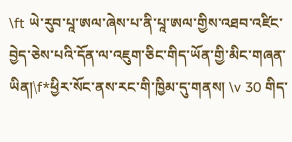\ft ཡེ་རུབ་པཱ་ཨལ་ཞེས་པ་ནི་པཱ་ཨལ་གྱིས་འཐབ་འཛིང་བྱེད་ཅེས་པའི་དོན་ལ་འཇུག་ཅིང་གིད་ཡོན་གྱི་མིང་གཞན་ཡིན།\f*ཕྱིར་སོང་ནས་རང་གི་ཁྱིམ་དུ་གནས། \v 30 གིད་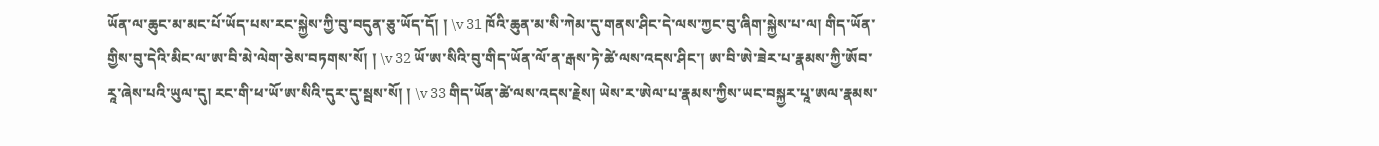ཡོན་ལ་ཆུང་མ་མང་པོ་ཡོད་པས་རང་སྐྱེས་ཀྱི་བུ་བདུན་ཅུ་ཡོད་དོ། ། \v 31 ཁོའི་ཆུན་མ་སི་ཀེམ་དུ་གནས་ཤིང་དེ་ལས་ཀྱང་བུ་ཞིག་སྐྱེས་པ་ལ། གིད་ཡོན་གྱིས་བུ་དེའི་མིང་ལ་ཨ་བི་མེ་ལེག་ཅེས་བཏགས་སོ། ། \v 32 ཡོ་ཨ་སིའི་བུ་གིད་ཡོན་ལོ་ན་རྒས་ཏེ་ཚེ་ལས་འདས་ཤིང་། ཨ་བི་ཨེ་ཟེར་པ་རྣམས་ཀྱི་ཨོབ་རཱ་ཞེས་པའི་ཡུལ་དུ། རང་གི་ཕ་ཡོ་ཨ་སིའི་དུར་དུ་སྦས་སོ། ། \v 33 གིད་ཡོན་ཚེ་ལས་འདས་རྗེས། ཡེས་ར་ཨེལ་པ་རྣམས་ཀྱིས་ཡང་བསྐྱར་པཱ་ཨལ་རྣམས་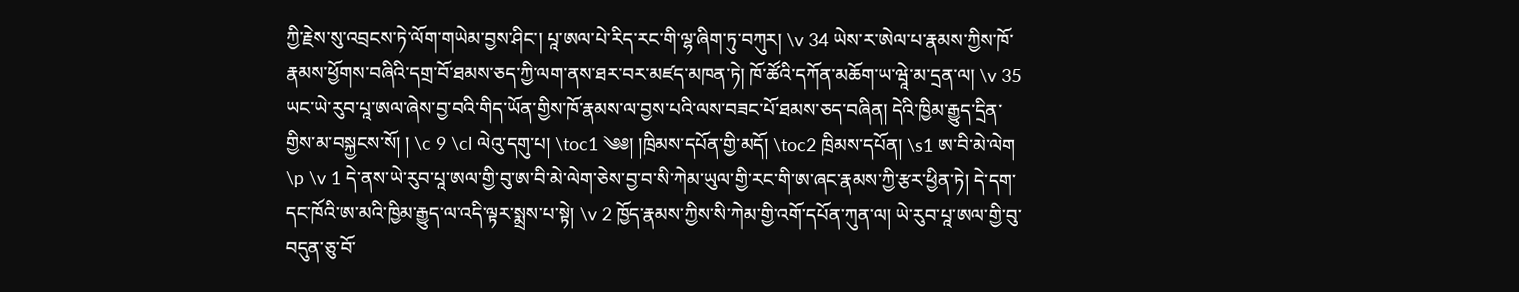ཀྱི་རྗེས་སུ་འབྲངས་ཏེ་ལོག་གཡེམ་བྱས་ཤིང་། པཱ་ཨལ་པེ་རིད་རང་གི་ལྷ་ཞིག་ཏུ་བཀུར། \v 34 ཡེས་ར་ཨེལ་པ་རྣམས་ཀྱིས་ཁོ་རྣམས་ཕྱོགས་བཞིའི་དགྲ་བོ་ཐམས་ཅད་ཀྱི་ལག་ནས་ཐར་བར་མཛད་མཁན་ཏེ། ཁོ་ཚོའི་དཀོན་མཆོག་ཡ་ཝཱེ་མ་དྲན་ལ། \v 35 ཡང་ཡེ་རུབ་པཱ་ཨལ་ཞེས་བྱ་བའི་གིད་ཡོན་གྱིས་ཁོ་རྣམས་ལ་བྱས་པའི་ལས་བཟང་པོ་ཐམས་ཅད་བཞིན། དེའི་ཁྱིམ་རྒྱུད་དྲིན་གྱིས་མ་བསྐྱངས་སོ། ། \c 9 \cl ལེའུ་དགུ་པ། \toc1 ༄༅། །ཁྲིམས་དཔོན་གྱི་མདོ། \toc2 ཁྲིམས་དཔོན། \s1 ཨ་བི་མེ་ལེག \p \v 1 དེ་ནས་ཡེ་རུབ་པཱ་ཨལ་གྱི་བུ་ཨ་བི་མེ་ལེག་ཅེས་བྱ་བ་སི་ཀེམ་ཡུལ་གྱི་རང་གི་ཨ་ཞང་རྣམས་ཀྱི་རྩར་ཕྱིན་ཏེ། དེ་དག་དང་ཁོའི་ཨ་མའི་ཁྱིམ་རྒྱུད་ལ་འདི་ལྟར་སྨྲས་པ་སྟེ། \v 2 ཁྱོད་རྣམས་ཀྱིས་སི་ཀེམ་གྱི་འགོ་དཔོན་ཀུན་ལ། ཡེ་རུབ་པཱ་ཨལ་གྱི་བུ་བདུན་ཅུ་བོ་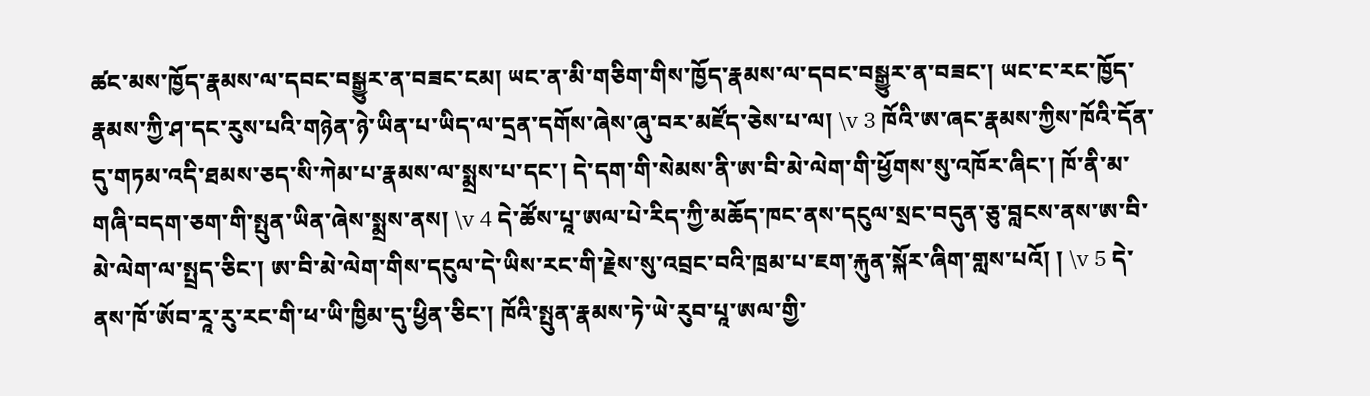ཚང་མས་ཁྱོད་རྣམས་ལ་དབང་བསྒྱུར་ན་བཟང་ངམ། ཡང་ན་མི་གཅིག་གིས་ཁྱོད་རྣམས་ལ་དབང་བསྒྱུར་ན་བཟང་། ཡང་ང་རང་ཁྱོད་རྣམས་ཀྱི་ཤ་དང་རུས་པའི་གཉེན་ཉེ་ཡིན་པ་ཡིད་ལ་དྲན་དགོས་ཞེས་ཞུ་བར་མཛོད་ཅེས་པ་ལ། \v 3 ཁོའི་ཨ་ཞང་རྣམས་ཀྱིས་ཁོའི་དོན་དུ་གཏམ་འདི་ཐམས་ཅད་སི་ཀེམ་པ་རྣམས་ལ་སྨྲས་པ་དང་། དེ་དག་གི་སེམས་ནི་ཨ་བི་མེ་ལེག་གི་ཕྱོགས་སུ་འཁོར་ཞིང་། ཁོ་ནི་མ་གཞི་བདག་ཅག་གི་སྤུན་ཡིན་ཞེས་སྨྲས་ནས། \v 4 དེ་ཚོས་པཱ་ཨལ་པེ་རིད་ཀྱི་མཆོད་ཁང་ནས་དངུལ་སྲང་བདུན་ཅུ་བླངས་ནས་ཨ་བི་མེ་ལེག་ལ་སྤྲད་ཅིང་། ཨ་བི་མེ་ལེག་གིས་དངུལ་དེ་ཡིས་རང་གི་རྗེས་སུ་འབྲང་བའི་ཁྲམ་པ་ཇག་རྐུན་སྐོར་ཞིག་གླས་པའོ། ། \v 5 དེ་ནས་ཁོ་ཨོབ་རཱ་རུ་རང་གི་ཕ་ཡི་ཁྱིམ་དུ་ཕྱིན་ཅིང་། ཁོའི་སྤུན་རྣམས་ཏེ་ཡེ་རུབ་པཱ་ཨལ་གྱི་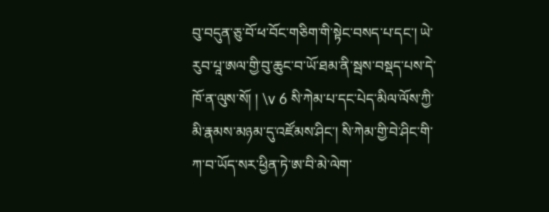བུ་བདུན་ཅུ་བོ་ཕ་བོང་གཅིག་གི་སྟེང་བསད་པ་དང་། ཡེ་རུབ་པཱ་ཨལ་གྱི་བུ་ཆུང་བ་ཡོ་ཐམ་ནི་སྦས་བསྡད་པས་དེ་ཁོ་ན་ལུས་སོ། ། \v 6 སི་ཀེམ་པ་དང་པེད་མིལ་ལོས་ཀྱི་མི་རྣམས་མཉམ་དུ་འཛོམས་ཤིང་། སི་ཀེམ་གྱི་བེ་ཤིང་གི་ཀ་བ་ཡོད་སར་ཕྱིན་ཏེ་ཨ་བི་མེ་ལེག་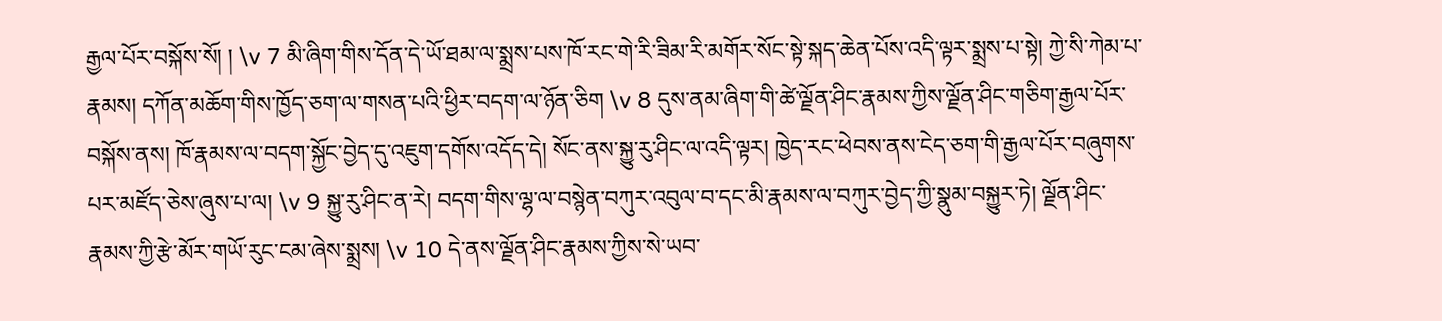རྒྱལ་པོར་བསྐོས་སོ། ། \v 7 མི་ཞིག་གིས་དོན་དེ་ཡོ་ཐམ་ལ་སྨྲས་པས་ཁོ་རང་གེ་རི་ཟིམ་རི་མགོར་སོང་སྟེ་སྐད་ཆེན་པོས་འདི་ལྟར་སྨྲས་པ་སྟེ། ཀྱེ་སི་ཀེམ་པ་རྣམས། དཀོན་མཆོག་གིས་ཁྱོད་ཅག་ལ་གསན་པའི་ཕྱིར་བདག་ལ་ཉོན་ཅིག \v 8 དུས་ནམ་ཞིག་གི་ཚེ་ལྗོན་ཤིང་རྣམས་ཀྱིས་ལྗོན་ཤིང་གཅིག་རྒྱལ་པོར་བསྐོས་ནས། ཁོ་རྣམས་ལ་བདག་སྐྱོང་བྱེད་དུ་འཇུག་དགོས་འདོད་དེ། སོང་ནས་སྐྱུ་རུ་ཤིང་ལ་འདི་ལྟར། ཁྱེད་རང་ཕེབས་ནས་ངེད་ཅག་གི་རྒྱལ་པོར་བཞུགས་པར་མཛོད་ཅེས་ཞུས་པ་ལ། \v 9 སྐྱུ་རུ་ཤིང་ན་རེ། བདག་གིས་ལྷ་ལ་བསྙེན་བཀུར་འབུལ་བ་དང་མི་རྣམས་ལ་བཀུར་བྱེད་ཀྱི་སྣུམ་བསྐྱུར་ཏེ། ལྗོན་ཤིང་རྣམས་ཀྱི་རྩེ་མོར་གཡོ་རུང་ངམ་ཞེས་སྨྲས། \v 10 དེ་ནས་ལྗོན་ཤིང་རྣམས་ཀྱིས་སེ་ཡབ་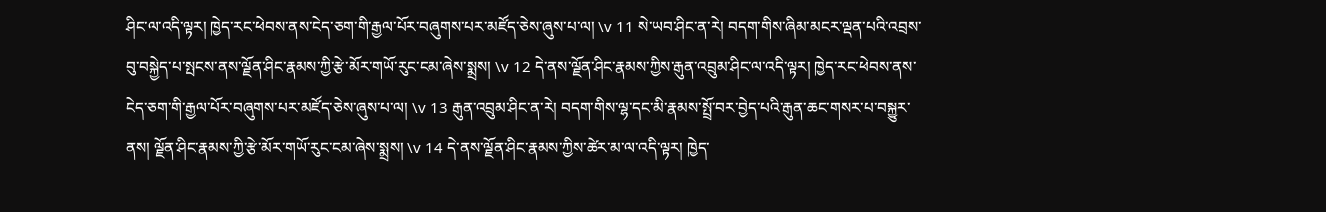ཤིང་ལ་འདི་ལྟར། ཁྱེད་རང་ཕེབས་ནས་ངེད་ཅག་གི་རྒྱལ་པོར་བཞུགས་པར་མཛོད་ཅེས་ཞུས་པ་ལ། \v 11 སེ་ཡབ་ཤིང་ན་རེ། བདག་གིས་ཞིམ་མངར་ལྡན་པའི་འབྲས་བུ་བསྐྱེད་པ་སྤངས་ནས་ལྗོན་ཤིང་རྣམས་ཀྱི་རྩེ་མོར་གཡོ་རུང་ངམ་ཞེས་སྨྲས། \v 12 དེ་ནས་ལྗོན་ཤིང་རྣམས་ཀྱིས་རྒུན་འབྲུམ་ཤིང་ལ་འདི་ལྟར། ཁྱེད་རང་ཕེབས་ནས་ངེད་ཅག་གི་རྒྱལ་པོར་བཞུགས་པར་མཛོད་ཅེས་ཞུས་པ་ལ། \v 13 རྒུན་འབྲུམ་ཤིང་ན་རེ། བདག་གིས་ལྷ་དང་མི་རྣམས་སྤྲོ་བར་བྱེད་པའི་རྒུན་ཆང་གསར་པ་བསྐྱུར་ནས། ལྗོན་ཤིང་རྣམས་ཀྱི་རྩེ་མོར་གཡོ་རུང་ངམ་ཞེས་སྨྲས། \v 14 དེ་ནས་ལྗོན་ཤིང་རྣམས་ཀྱིས་ཚེར་མ་ལ་འདི་ལྟར། ཁྱེད་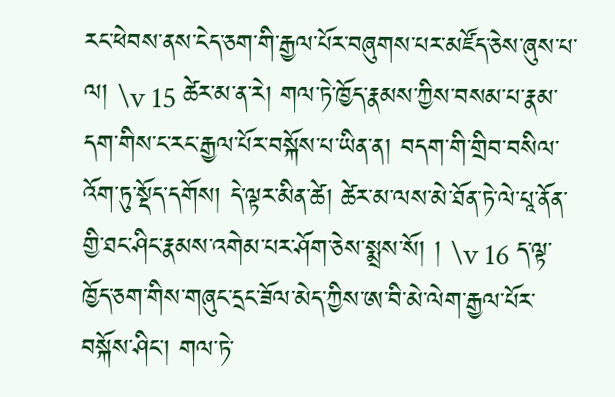རང་ཕེབས་ནས་ངེད་ཅག་གི་རྒྱལ་པོར་བཞུགས་པར་མཛོད་ཅེས་ཞུས་པ་ལ། \v 15 ཚེར་མ་ན་རེ། གལ་ཏེ་ཁྱོད་རྣམས་ཀྱིས་བསམ་པ་རྣམ་དག་གིས་ང་རང་རྒྱལ་པོར་བསྐོས་པ་ཡིན་ན། བདག་གི་གྲིབ་བསིལ་འོག་ཏུ་སྡོད་དགོས། དེ་ལྟར་མིན་ཚེ། ཚེར་མ་ལས་མེ་ཐོན་ཏེ་ལེ་པཱ་ནོན་གྱི་ཐང་ཤིང་རྣམས་འགེམ་པར་ཤོག་ཅེས་སྨྲས་སོ། ། \v 16 ད་ལྟ་ཁྱོད་ཅག་གིས་གཞུང་དྲང་ཟོལ་མེད་ཀྱིས་ཨ་བི་མེ་ལེག་རྒྱལ་པོར་བསྐོས་ཤིང་། གལ་ཏེ་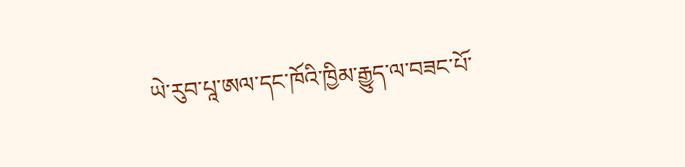ཡེ་རུབ་པཱ་ཨལ་དང་ཁོའི་ཁྱིམ་རྒྱུད་ལ་བཟང་པོ་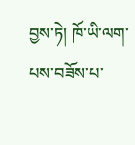བྱས་ཏེ། ཁོ་ཡི་ལག་པས་བཟོས་པ་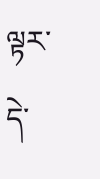ལྟར་དེ་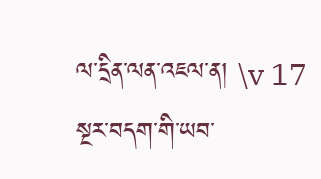ལ་དྲིན་ལན་འཇལ་ན། \v 17 སྔར་བདག་གི་ཡབ་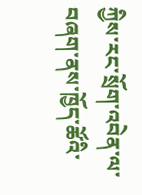ཀྱིས་རང་སྲོག་འབེན་ལ་བཞག་ནས་ཁྱོད་ཚོའི་